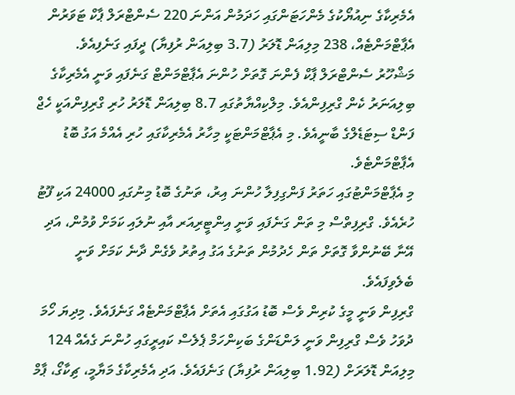އެމެރިކާގެ ނިއުޔޯކުގެ މެންހަޓަންގައި ހަދަމުން އަންނަ 220 ސެންޓްރަލް ޕާކް ޓަވަރުން އެޕާޓްމަންޓެއް، 238 މިލިއަން ޑޮލަރު (3.7 ބިލިއަން ރުފިޔާ) ދީފައި ގަނެފިއެވެ.
މަޝްހޫރު ސެންޓްރަލް ޕާކް ފެންނަ ގޮތަށް ހުންނަ އެޕާޓްމަންޓް ގަނެފައި ވަނީ އެމެރިކާގެ ބިލިއަނަރު ކެން ގްރިފިންއެވެ. މިލްކިއްޔާތުގައި 8.7 ބިލިއަން ޑޮލަރު ހުރި ގްރިފިންއަކީ ހެޖް ފަންޑް ސިޓަޑެލްގެ ބާނީއެވެ. މި އެޕާޓްމަންޓަކީ މިހާރު އެމެރިކާގައި ހުރި އެއްމެ އަގު ބޮޑު އެޕާޓްމަންޓެވެ.
މި އެޕާޓްމަންޓުގައި ހަތަރު ފަންގިފިލާ ހުންނަ އިރު، ތަނުގެ ބޮޑު މިނުގައި 24000 އަކި ފޫޓު ހުރެއެވެ. ގްރިފިތްސް މި ތަން ގަނެފައި ވަނީ އިންޓީރިއަރ އާއި ނުލައި ކަމަށް ވުމުން، އަދި އޭނާ ބޭނުންވާ ގޮތަށް ތަން ހެދުމުން ތަނުގެ އަގު އިތުރު ވެގެން ދާނެ ކަމަށް ވަނީ ބެލެވިފައެވެ.
ގްރިފިން ވަނީ މީގެ ކުރިން ވެސް ބޮޑު އަގުގައި އެތަށް އެޕާޓްމަންޓެއް ގަނެފައެވެ. މިދިޔަ ހޯމަ ދުވަހު ވެސް ގްރިފިން ވަނީ ލަންޑަންގެ ބަކިންހަމް ޕެލެސް ކައިރީގައި ހުންނަ ގެއެއް 124 މިލިއަން ޑޮލަރަށް (1.92 ބިލިއަން ރުފިޔާ) ގަނެފައެވެ. އަދި އެމެރިކާގެ މަޔާމީ، ޗިކާގޯ، ޕާމް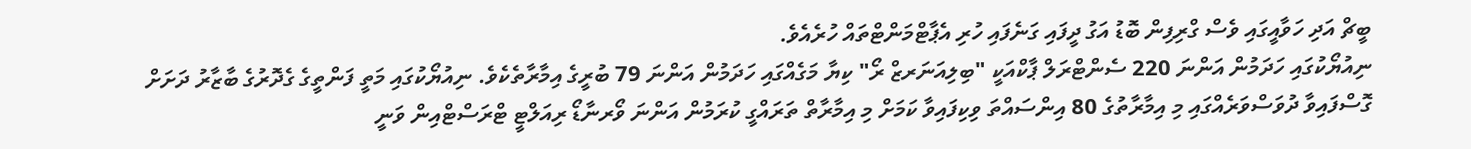ބީޗް އަދި ހަވާއީގައި ވެސް ގްރިފިން ބޮޑު އަގު ދީފައި ގަނެފައި ހުރި އެޕާޓްމަންޓްތައް ހުރެއެވެ.
ނިއުޔޯކުގައި ހަދަމުން އަންނަ 220 ސެންޓްރަލް ޕާކްއަކީ "ބިލިއަނަރޒް ރޯ" ކިޔާ މަގެއްގައި ހަދަމުން އަންނަ 79 ބުރީގެ އިމާރާތެކެވެ. ނިއުޔޯކުގައި މަތީ ފަންތީގެ ގެދޮރުގެ ބާޒާރު ދަށަށް ގޮސްފައިވާ ދުވަސްވަރެއްގައި މި އިމާރާތުގެ 80 އިންސައްތަ ވިކިފައިވާ ކަމަށް މި އިމާރާތް ތަރައްގީ ކުރަމުން އަންނަ ވޯރނާޑޯ ރިއަލްޓީ ޓްރަސްޓްއިން ވަނީ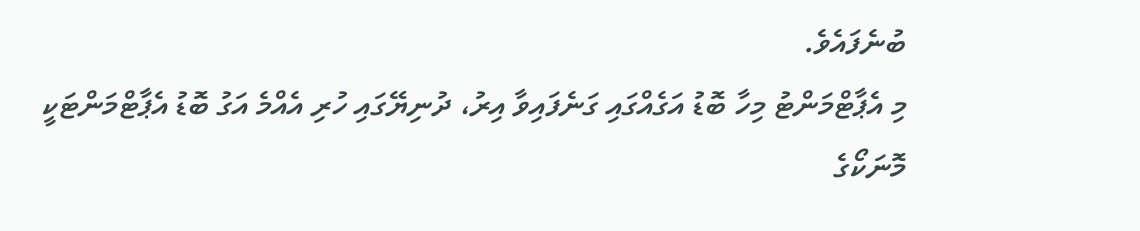ބުނެފައެވެ.
މި އެޕާޓްމަންޓު މިހާ ބޮޑު އަގެއްގައި ގަނެފައިވާ އިރު، ދުނިޔޭގައި ހުރި އެއްމެ އަގު ބޮޑު އެޕާޓްމަންޓަކީ މޮނަކޯގެ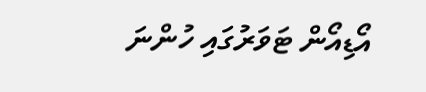އޯޑިއޯން ޓަވަރުގައި ހުންނަ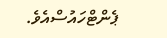ޕެންޓްހައުސްއެވެ.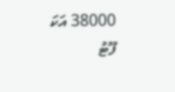38000 އަކަ ފޫޓު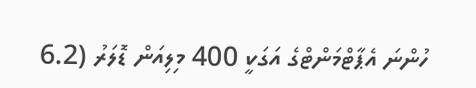ހުންނަ އެޕާޓްމަންޓްގެ އަގަކީ 400 މިލިއަން ޑޮލަރު (6.2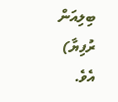ބިލިއަން ރުފިޔާ) އެވެ.